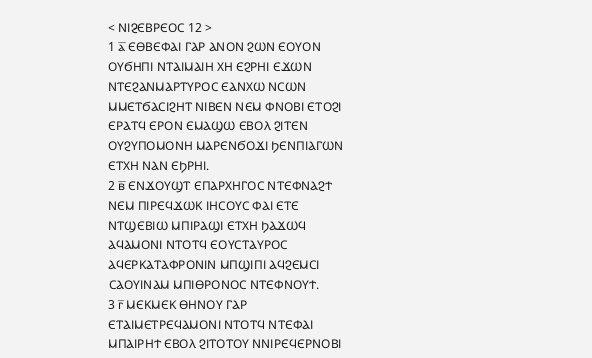< ⲚⲒⳈⲈⲂⲢⲈⲞⲤ 12 >
1 ⲁ̅ ⲈⲐⲂⲈⲪⲀⲒ ⲄⲀⲢ ⲀⲚⲞⲚ ϨⲰⲚ ⲈⲞⲨⲞⲚ ⲞⲨϬⲎⲠⲒ ⲚⲦⲀⲒⲘⲀⲒⲎ ⲬⲎ ⲈϨⲢⲎⲒ ⲈϪⲰⲚ ⲚⲦⲈϨⲀⲚⲘⲀⲢⲦⲨⲢⲞⲤ ⲈⲀⲚⲬⲰ ⲚⲤⲰⲚ ⲘⲘⲈⲦϬⲀⲤⲒϨⲎⲦ ⲚⲒⲂⲈⲚ ⲚⲈⲘ ⲪⲚⲞⲂⲒ ⲈⲦⲞϨⲒ ⲈⲢⲀⲦϤ ⲈⲢⲞⲚ ⲈⲘⲀϢⲰ ⲈⲂⲞⲖ ϨⲒⲦⲈⲚ ⲞⲨϨⲨⲠⲞⲘⲞⲚⲎ ⲘⲀⲢⲈⲚϬⲞϪⲒ ϦⲈⲚⲠⲒⲀⲄⲰⲚ ⲈⲦⲬⲎ ⲚⲀⲚ ⲈϦⲢⲎⲒ.
2 ⲃ̅ ⲈⲚϪⲞⲨϢⲦ ⲈⲠⲀⲢⲬⲎⲄⲞⲤ ⲚⲦⲈⲪⲚⲀϨϮ ⲚⲈⲘ ⲠⲒⲢⲈϤϪⲰⲔ ⲒⲎⲤⲞⲨⲤ ⲪⲀⲒ ⲈⲦⲈ ⲚⲦϢⲈⲂⲒⲰ ⲘⲠⲒⲢⲀϢⲒ ⲈⲦⲬⲎ ϦⲀϪⲰϤ ⲀϤⲀⲘⲞⲚⲒ ⲚⲦⲞⲦϤ ⲈⲞⲨⲤⲦⲀⲨⲢⲞⲤ ⲀϤⲈⲢⲔⲀⲦⲀⲪⲢⲞⲚⲒⲚ ⲘⲠϢⲒⲠⲒ ⲀϤϨⲈⲘⲤⲒ ⲤⲀⲞⲨⲒⲚⲀⲘ ⲘⲠⲒⲐⲢⲞⲚⲞⲤ ⲚⲦⲈⲪⲚⲞⲨϮ.
3 ⲅ̅ ⲘⲈⲔⲘⲈⲔ ⲐⲎⲚⲞⲨ ⲄⲀⲢ ⲈⲦⲀⲒⲘⲈⲦⲢⲈϤⲀⲘⲞⲚⲒ ⲚⲦⲞⲦϤ ⲚⲦⲈⲪⲀⲒ ⲘⲠⲀⲒⲢⲎϮ ⲈⲂⲞⲖ ϨⲒⲦⲞⲦⲞⲨ ⲚⲚⲒⲢⲈϤⲈⲢⲚⲞⲂⲒ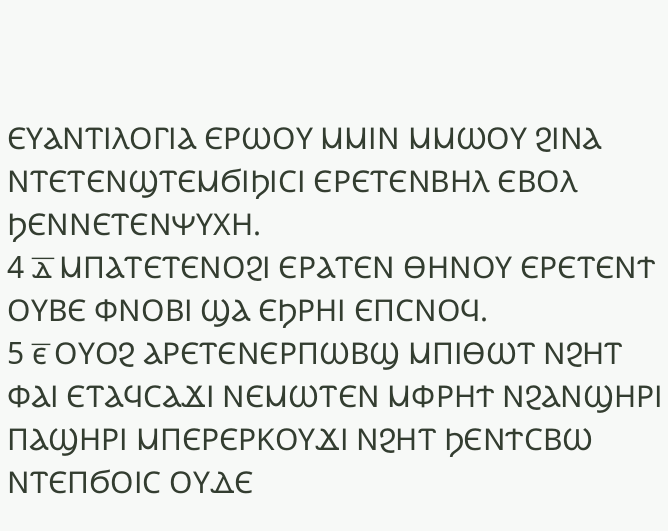ⲈⲨⲀⲚⲦⲒⲖⲞⲄⲒⲀ ⲈⲢⲰⲞⲨ ⲘⲘⲒⲚ ⲘⲘⲰⲞⲨ ϨⲒⲚⲀ ⲚⲦⲈⲦⲈⲚϢⲦⲈⲘϬⲒϦⲒⲤⲒ ⲈⲢⲈⲦⲈⲚⲂⲎⲖ ⲈⲂⲞⲖ ϦⲈⲚⲚⲈⲦⲈⲚⲮⲨⲬⲎ.
4 ⲇ̅ ⲘⲠⲀⲦⲈⲦⲈⲚⲞϨⲒ ⲈⲢⲀⲦⲈⲚ ⲐⲎⲚⲞⲨ ⲈⲢⲈⲦⲈⲚϮ ⲞⲨⲂⲈ ⲪⲚⲞⲂⲒ ϢⲀ ⲈϦⲢⲎⲒ ⲈⲠⲤⲚⲞϤ.
5 ⲉ̅ ⲞⲨⲞϨ ⲀⲢⲈⲦⲈⲚⲈⲢⲠⲰⲂϢ ⲘⲠⲒⲐⲰⲦ ⲚϨⲎⲦ ⲪⲀⲒ ⲈⲦⲀϤⲤⲀϪⲒ ⲚⲈⲘⲰⲦⲈⲚ ⲘⲪⲢⲎϮ ⲚϨⲀⲚϢⲎⲢⲒ ⲠⲀϢⲎⲢⲒ ⲘⲠⲈⲢⲈⲢⲔⲞⲨϪⲒ ⲚϨⲎⲦ ϦⲈⲚϮⲤⲂⲰ ⲚⲦⲈⲠϬⲞⲒⲤ ⲞⲨⲆⲈ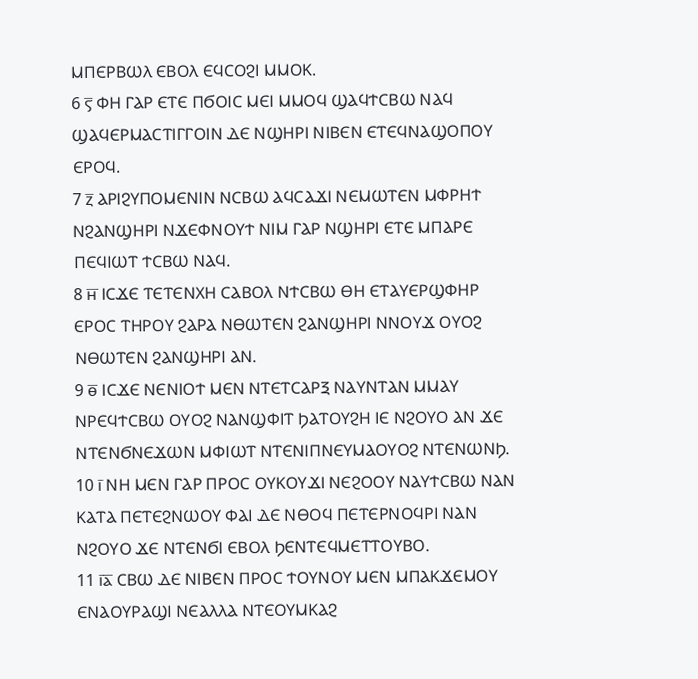ⲘⲠⲈⲢⲂⲰⲖ ⲈⲂⲞⲖ ⲈϤⲤⲞϨⲒ ⲘⲘⲞⲔ.
6 ⲋ̅ ⲪⲎ ⲄⲀⲢ ⲈⲦⲈ ⲠϬⲞⲒⲤ ⲘⲈⲒ ⲘⲘⲞϤ ϢⲀϤϮⲤⲂⲰ ⲚⲀϤ ϢⲀϤⲈⲢⲘⲀⲤⲦⲒⲄⲄⲞⲒⲚ ⲆⲈ ⲚϢⲎⲢⲒ ⲚⲒⲂⲈⲚ ⲈⲦⲈϤⲚⲀϢⲞⲠⲞⲨ ⲈⲢⲞϤ.
7 ⲍ̅ ⲀⲢⲒϨⲨⲠⲞⲘⲈⲚⲒⲚ ⲚⲤⲂⲰ ⲀϤⲤⲀϪⲒ ⲚⲈⲘⲰⲦⲈⲚ ⲘⲪⲢⲎϮ ⲚϨⲀⲚϢⲎⲢⲒ ⲚϪⲈⲪⲚⲞⲨϮ ⲚⲒⲘ ⲄⲀⲢ ⲚϢⲎⲢⲒ ⲈⲦⲈ ⲘⲠⲀⲢⲈ ⲠⲈϤⲒⲰⲦ ϮⲤⲂⲰ ⲚⲀϤ.
8 ⲏ̅ ⲒⲤϪⲈ ⲦⲈⲦⲈⲚⲬⲎ ⲤⲀⲂⲞⲖ ⲚϮⲤⲂⲰ ⲐⲎ ⲈⲦⲀⲨⲈⲢϢⲪⲎⲢ ⲈⲢⲞⲤ ⲦⲎⲢⲞⲨ ϨⲀⲢⲀ ⲚⲐⲰⲦⲈⲚ ϨⲀⲚϢⲎⲢⲒ ⲚⲚⲞⲨϪ ⲞⲨⲞϨ ⲚⲐⲰⲦⲈⲚ ϨⲀⲚϢⲎⲢⲒ ⲀⲚ.
9 ⲑ̅ ⲒⲤϪⲈ ⲚⲈⲚⲒⲞϮ ⲘⲈⲚ ⲚⲦⲈⲦⲤⲀⲢⲜ ⲚⲀⲨⲚⲦⲀⲚ ⲘⲘⲀⲨ ⲚⲢⲈϤϮⲤⲂⲰ ⲞⲨⲞϨ ⲚⲀⲚϢⲪⲒⲦ ϦⲀⲦⲞⲨϨⲎ ⲒⲈ ⲚϨⲞⲨⲞ ⲀⲚ ϪⲈ ⲚⲦⲈⲚϬⲚⲈϪⲰⲚ ⲘⲪⲒⲰⲦ ⲚⲦⲈⲚⲒⲠⲚⲈⲨⲘⲀⲞⲨⲞϨ ⲚⲦⲈⲚⲰⲚϦ.
10 ⲓ̅ ⲚⲎ ⲘⲈⲚ ⲄⲀⲢ ⲠⲢⲞⲤ ⲞⲨⲔⲞⲨϪⲒ ⲚⲈϨⲞⲞⲨ ⲚⲀⲨϮⲤⲂⲰ ⲚⲀⲚ ⲔⲀⲦⲀ ⲠⲈⲦⲈϨⲚⲰⲞⲨ ⲪⲀⲒ ⲆⲈ ⲚⲐⲞϤ ⲠⲈⲦⲈⲢⲚⲞϤⲢⲒ ⲚⲀⲚ ⲚϨⲞⲨⲞ ϪⲈ ⲚⲦⲈⲚϬⲒ ⲈⲂⲞⲖ ϦⲈⲚⲦⲈϤⲘⲈⲦⲦⲞⲨⲂⲞ.
11 ⲓ̅ⲁ̅ ⲤⲂⲰ ⲆⲈ ⲚⲒⲂⲈⲚ ⲠⲢⲞⲤ ϮⲞⲨⲚⲞⲨ ⲘⲈⲚ ⲘⲠⲀⲔϪⲈⲘⲞⲨ ⲈⲚⲀⲞⲨⲢⲀϢⲒ ⲚⲈⲀⲖⲖⲀ ⲚⲦⲈⲞⲨⲘⲔⲀϨ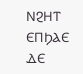ⲚϨⲎⲦ ⲈⲠϦⲀⲈ ⲆⲈ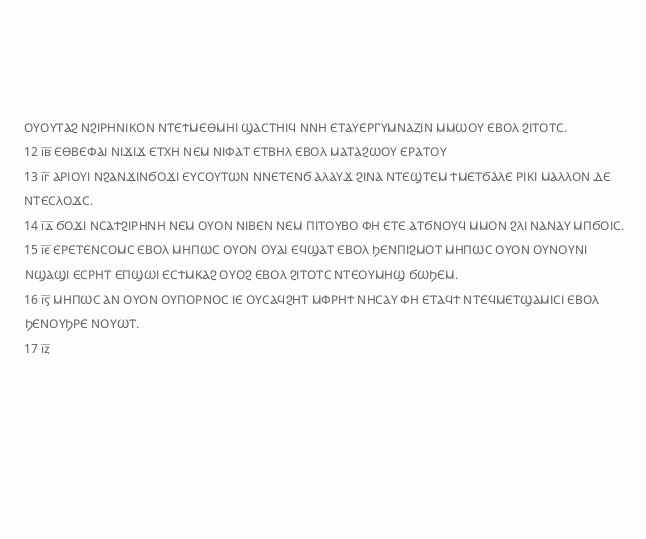ⲞⲨⲞⲨⲦⲀϨ ⲚϨⲒⲢⲎⲚⲒⲔⲞⲚ ⲚⲦⲈϮⲘⲈⲐⲘⲎⲒ ϢⲀⲤⲦⲎⲒϤ ⲚⲚⲎ ⲈⲦⲀⲨⲈⲢⲄⲨⲘⲚⲀⲌⲒⲚ ⲘⲘⲰⲞⲨ ⲈⲂⲞⲖ ϨⲒⲦⲞⲦⲤ.
12 ⲓ̅ⲃ̅ ⲈⲐⲂⲈⲪⲀⲒ ⲚⲒϪⲒϪ ⲈⲦⲬⲎ ⲚⲈⲘ ⲚⲒⲪⲀⲦ ⲈⲦⲂⲎⲖ ⲈⲂⲞⲖ ⲘⲀⲦⲀϨⲰⲞⲨ ⲈⲢⲀⲦⲞⲨ
13 ⲓ̅ⲅ̅ ⲀⲢⲒⲞⲨⲒ ⲚϨⲀⲚϪⲒⲚϬⲞϪⲒ ⲈⲨⲤⲞⲨⲦⲰⲚ ⲚⲚⲈⲦⲈⲚϬ ⲀⲖⲀⲨϪ ϨⲒⲚⲀ ⲚⲦⲈϢⲦⲈⲘ ϮⲘⲈⲦϬⲀⲖⲈ ⲢⲒⲔⲒ ⲘⲀⲖⲖⲞⲚ ⲆⲈ ⲚⲦⲈⲤⲖⲞϪⲤ.
14 ⲓ̅ⲇ̅ ϬⲞϪⲒ ⲚⲤⲀϮϨⲒⲢⲎⲚⲎ ⲚⲈⲘ ⲞⲨⲞⲚ ⲚⲒⲂⲈⲚ ⲚⲈⲘ ⲠⲒⲦⲞⲨⲂⲞ ⲪⲎ ⲈⲦⲈ ⲀⲦϬⲚⲞⲨϤ ⲘⲘⲞⲚ ϨⲖⲒ ⲚⲀⲚⲀⲨ ⲘⲠϬⲞⲒⲤ.
15 ⲓ̅ⲉ̅ ⲈⲢⲈⲦⲈⲚⲤⲞⲘⲤ ⲈⲂⲞⲖ ⲘⲎⲠⲰⲤ ⲞⲨⲞⲚ ⲞⲨⲀⲒ ⲈϤϢⲀⲦ ⲈⲂⲞⲖ ϦⲈⲚⲠⲒϨⲘⲞⲦ ⲘⲎⲠⲰⲤ ⲞⲨⲞⲚ ⲞⲨⲚⲞⲨⲚⲒ ⲚϢⲀϢⲒ ⲈⲤⲢⲎⲦ ⲈⲠϢⲰⲒ ⲈⲤϮⲘⲔⲀϨ ⲞⲨⲞϨ ⲈⲂⲞⲖ ϨⲒⲦⲞⲦⲤ ⲚⲦⲈⲞⲨⲘⲎϢ ϬⲰϦⲈⲘ.
16 ⲓ̅ⲋ̅ ⲘⲎⲠⲰⲤ ⲀⲚ ⲞⲨⲞⲚ ⲞⲨⲠⲞⲢⲚⲞⲤ ⲒⲈ ⲞⲨⲤⲀϤϨⲎⲦ ⲘⲪⲢⲎϮ ⲚⲎⲤⲀⲨ ⲪⲎ ⲈⲦⲀϤϮ ⲚⲦⲈϤⲘⲈⲦϢⲀⲘⲒⲤⲒ ⲈⲂⲞⲖ ϦⲈⲚⲞⲨϦⲢⲈ ⲚⲞⲨⲰⲦ.
17 ⲓ̅ⲍ̅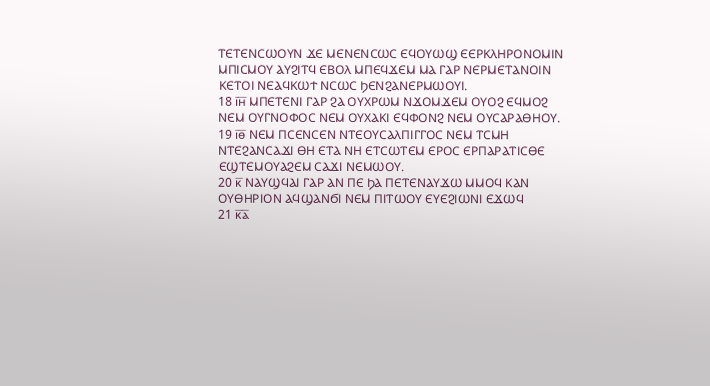ⲦⲈⲦⲈⲚⲤⲰⲞⲨⲚ ϪⲈ ⲘⲈⲚⲈⲚⲤⲰⲤ ⲈϤⲞⲨⲰϢ ⲈⲈⲢⲔⲖⲎⲢⲞⲚⲞⲘⲒⲚ ⲘⲠⲒⲤⲘⲞⲨ ⲀⲨϨⲒⲦϤ ⲈⲂⲞⲖ ⲘⲠⲈϤϪⲈⲘ ⲘⲀ ⲄⲀⲢ ⲚⲈⲢⲘⲈⲦⲀⲚⲞⲒⲚ ⲔⲈⲦⲞⲒ ⲚⲈⲀϤⲔⲰϮ ⲚⲤⲰⲤ ϦⲈⲚϨⲀⲚⲈⲢⲘⲰⲞⲨⲒ.
18 ⲓ̅ⲏ̅ ⲘⲠⲈⲦⲈⲚⲒ ⲄⲀⲢ ϨⲀ ⲞⲨⲬⲢⲰⲘ ⲚϪⲞⲘϪⲈⲘ ⲞⲨⲞϨ ⲈϤⲘⲞϨ ⲚⲈⲘ ⲞⲨⲄⲚⲞⲪⲞⲤ ⲚⲈⲘ ⲞⲨⲬⲀⲔⲒ ⲈϤⲪⲞⲚϨ ⲚⲈⲘ ⲞⲨⲤⲀⲢⲀⲐⲎⲞⲨ.
19 ⲓ̅ⲑ̅ ⲚⲈⲘ ⲠⲤⲈⲚⲤⲈⲚ ⲚⲦⲈⲞⲨⲤⲀⲖⲠⲒⲄⲄⲞⲤ ⲚⲈⲘ ⲦⲤⲘⲎ ⲚⲦⲈϨⲀⲚⲤⲀϪⲒ ⲐⲎ ⲈⲦⲀ ⲚⲎ ⲈⲦⲤⲰⲦⲈⲘ ⲈⲢⲞⲤ ⲈⲢⲠⲀⲢⲀⲦⲒⲤⲐⲈ ⲈϢⲦⲈⲘⲞⲨⲀϨⲈⲘ ⲤⲀϪⲒ ⲚⲈⲘⲰⲞⲨ.
20 ⲕ̅ ⲚⲀⲨϢϤⲀⲒ ⲄⲀⲢ ⲀⲚ ⲠⲈ ϦⲀ ⲠⲈⲦⲈⲚⲀⲨϪⲰ ⲘⲘⲞϤ ⲔⲀⲚ ⲞⲨⲐⲎⲢⲒⲞⲚ ⲀϤϢⲀⲚϬⲒ ⲚⲈⲘ ⲠⲒⲦⲰⲞⲨ ⲈⲨⲈϨⲒⲰⲚⲒ ⲈϪⲰϤ
21 ⲕ̅ⲁ̅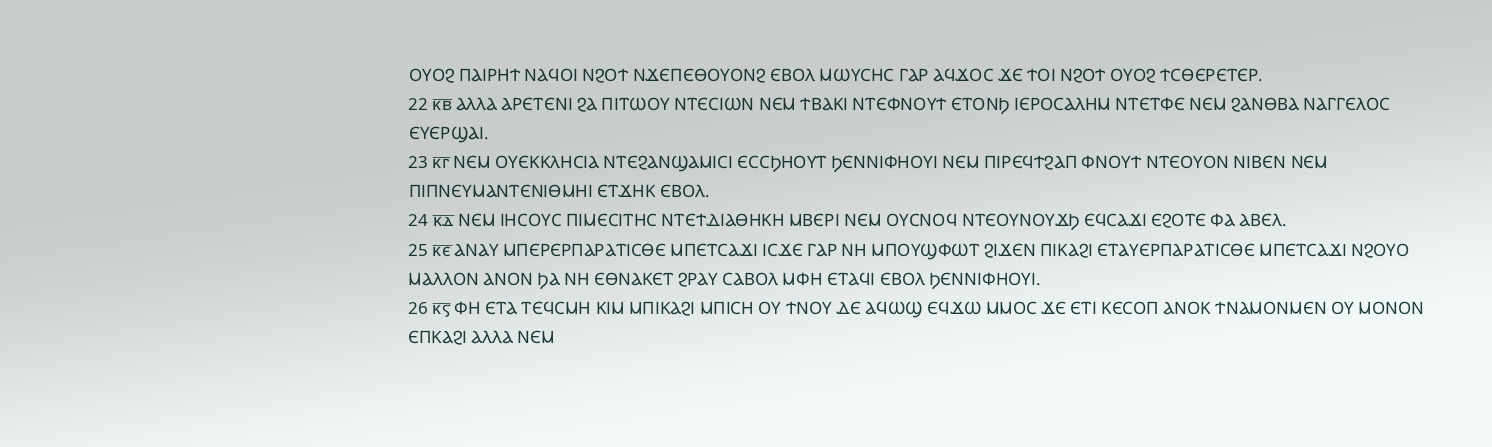ⲞⲨⲞϨ ⲠⲀⲒⲢⲎϮ ⲚⲀϤⲞⲒ ⲚϨⲞϮ ⲚϪⲈⲠⲈⲐⲞⲨⲞⲚϨ ⲈⲂⲞⲖ ⲘⲰⲨⲤⲎⲤ ⲄⲀⲢ ⲀϤϪⲞⲤ ϪⲈ ϮⲞⲒ ⲚϨⲞϮ ⲞⲨⲞϨ ϮⲤⲐⲈⲢⲈⲦⲈⲢ.
22 ⲕ̅ⲃ̅ ⲀⲖⲖⲀ ⲀⲢⲈⲦⲈⲚⲒ ϨⲀ ⲠⲒⲦⲰⲞⲨ ⲚⲦⲈⲤⲒⲰⲚ ⲚⲈⲘ ϮⲂⲀⲔⲒ ⲚⲦⲈⲪⲚⲞⲨϮ ⲈⲦⲞⲚϦ ⲒⲈⲢⲞⲤⲀⲖⲎⲘ ⲚⲦⲈⲦⲪⲈ ⲚⲈⲘ ϨⲀⲚⲐⲂⲀ ⲚⲀⲄⲄⲈⲖⲞⲤ ⲈⲨⲈⲢϢⲀⲒ.
23 ⲕ̅ⲅ̅ ⲚⲈⲘ ⲞⲨⲈⲔⲔⲖⲎⲤⲒⲀ ⲚⲦⲈϨⲀⲚϢⲀⲘⲒⲤⲒ ⲈⲤⲤϦⲎⲞⲨⲦ ϦⲈⲚⲚⲒⲪⲎⲞⲨⲒ ⲚⲈⲘ ⲠⲒⲢⲈϤϮϨⲀⲠ ⲪⲚⲞⲨϮ ⲚⲦⲈⲞⲨⲞⲚ ⲚⲒⲂⲈⲚ ⲚⲈⲘ ⲠⲒⲠⲚⲈⲨⲘⲀⲚⲦⲈⲚⲒⲐⲘⲎⲒ ⲈⲦϪⲎⲔ ⲈⲂⲞⲖ.
24 ⲕ̅ⲇ̅ ⲚⲈⲘ ⲒⲎⲤⲞⲨⲤ ⲠⲒⲘⲈⲤⲒⲦⲎⲤ ⲚⲦⲈϮⲆⲒⲀⲐⲎⲔⲎ ⲘⲂⲈⲢⲒ ⲚⲈⲘ ⲞⲨⲤⲚⲞϤ ⲚⲦⲈⲞⲨⲚⲞⲨϪϦ ⲈϤⲤⲀϪⲒ ⲈϨⲞⲦⲈ ⲪⲀ ⲀⲂⲈⲖ.
25 ⲕ̅ⲉ̅ ⲀⲚⲀⲨ ⲘⲠⲈⲢⲈⲢⲠⲀⲢⲀⲦⲒⲤⲐⲈ ⲘⲠⲈⲦⲤⲀϪⲒ ⲒⲤϪⲈ ⲄⲀⲢ ⲚⲎ ⲘⲠⲞⲨϢⲪⲰⲦ ϨⲒϪⲈⲚ ⲠⲒⲔⲀϨⲒ ⲈⲦⲀⲨⲈⲢⲠⲀⲢⲀⲦⲒⲤⲐⲈ ⲘⲠⲈⲦⲤⲀϪⲒ ⲚϨⲞⲨⲞ ⲘⲀⲖⲖⲞⲚ ⲀⲚⲞⲚ ϦⲀ ⲚⲎ ⲈⲐⲚⲀⲔⲈⲦ ϨⲢⲀⲨ ⲤⲀⲂⲞⲖ ⲘⲪⲎ ⲈⲦⲀϤⲒ ⲈⲂⲞⲖ ϦⲈⲚⲚⲒⲪⲎⲞⲨⲒ.
26 ⲕ̅ⲋ̅ ⲪⲎ ⲈⲦⲀ ⲦⲈϤⲤⲘⲎ ⲔⲒⲘ ⲘⲠⲒⲔⲀϨⲒ ⲘⲠⲒⲤⲎ ⲞⲨ ϮⲚⲞⲨ ⲆⲈ ⲀϤⲰϢ ⲈϤϪⲰ ⲘⲘⲞⲤ ϪⲈ ⲈⲦⲒ ⲔⲈⲤⲞⲠ ⲀⲚⲞⲔ ϮⲚⲀⲘⲞⲚⲘⲈⲚ ⲞⲨ ⲘⲞⲚⲞⲚ ⲈⲠⲔⲀϨⲒ ⲀⲖⲖⲀ ⲚⲈⲘ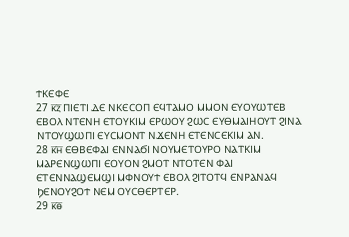ϮⲔⲈⲪⲈ
27 ⲕ̅ⲍ̅ ⲠⲒⲈⲦⲒ ⲆⲈ ⲚⲔⲈⲤⲞⲠ ⲈϤⲦⲀⲘⲞ ⲘⲘⲞⲚ ⲈⲨⲞⲨⲰⲦⲈⲂ ⲈⲂⲞⲖ ⲚⲦⲈⲚⲎ ⲈⲦⲞⲨⲔⲒⲘ ⲈⲢⲰⲞⲨ ϨⲰⲤ ⲈⲨⲐⲘⲀⲒⲎⲞⲨⲦ ϨⲒⲚⲀ ⲚⲦⲞⲨϢⲰⲠⲒ ⲈⲨⲤⲘⲞⲚⲦ ⲚϪⲈⲚⲎ ⲈⲦⲈⲚⲤⲈⲔⲒⲘ ⲀⲚ.
28 ⲕ̅ⲏ̅ ⲈⲐⲂⲈⲪⲀⲒ ⲈⲚⲚⲀϬⲒ ⲚⲞⲨⲘⲈⲦⲞⲨⲢⲞ ⲚⲀⲦⲔⲒⲘ ⲘⲀⲢⲈⲚϢⲰⲠⲒ ⲈⲞⲨⲞⲚ ϨⲘⲞⲦ ⲚⲦⲞⲦⲈⲚ ⲪⲀⲒ ⲈⲦⲈⲚⲚⲀϢⲈⲘϢⲒ ⲘⲪⲚⲞⲨϮ ⲈⲂⲞⲖ ϨⲒⲦⲞⲦϤ ⲈⲚⲢⲀⲚⲀϤ ϦⲈⲚⲞⲨϨⲞϮ ⲚⲈⲘ ⲞⲨⲤⲐⲈⲢⲦⲈⲢ.
29 ⲕ̅ⲑ̅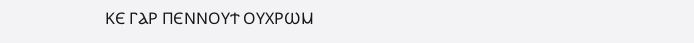ⲔⲈ ⲄⲀⲢ ⲠⲈⲚⲚⲞⲨϮ ⲞⲨⲬⲢⲰⲘ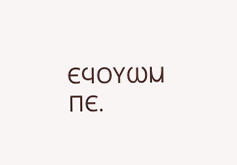ⲈϤⲞⲨⲰⲘ ⲠⲈ.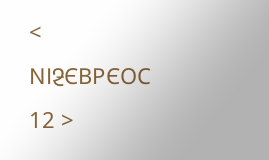< ⲚⲒⳈⲈⲂⲢⲈⲞⲤ 12 >